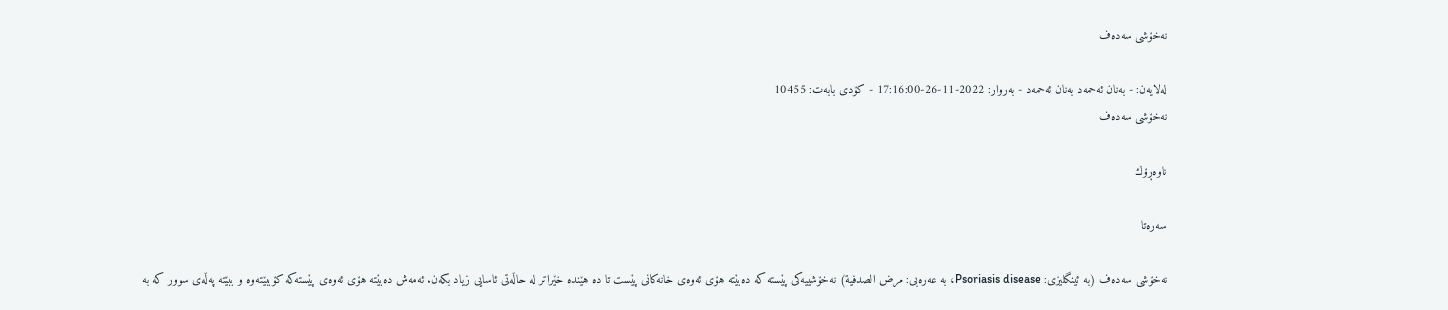نەخۆشی سەدەف

له‌لایه‌ن: - بەنان ئەحمەد بەنان ئەحمەد - به‌روار: 2022-11-26-17:16:00 - کۆدی بابەت: 10455
نەخۆشی سەدەف

ناوه‌ڕۆك

سەرەتا

نەخۆشی سەدەف (بە ئینگلیزی: Psoriasis disease، بە عەرەبی: مرض الصدفية) نەخۆشییەكی پێستە كە دەبێتە هۆی ئەوەی خانەكانی پێست تا دە هێندە خێراتر لە حاڵەتی ئاسایی زیاد بكەن. ئەمەش دەبێتە هۆی ئەوەی پێستەكە كۆببێتەوە و ببێتە پەڵەی سوور كە بە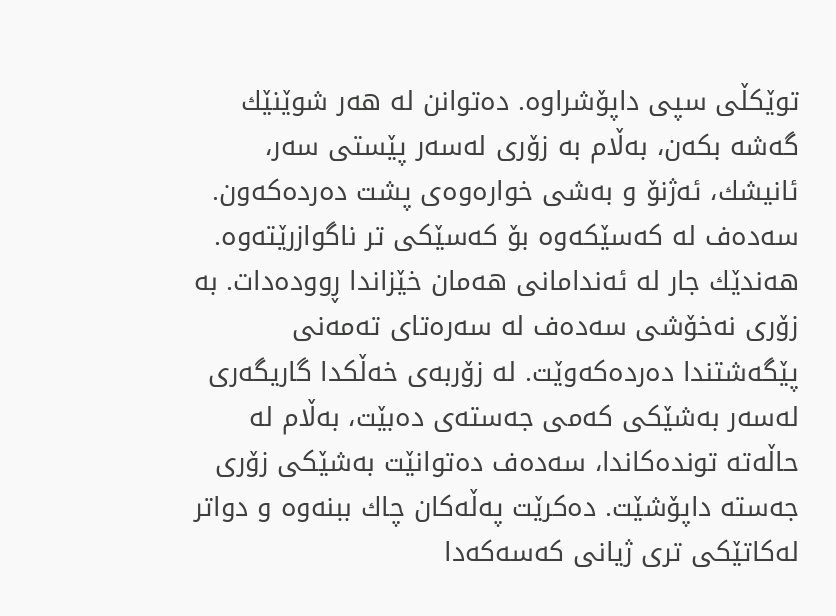توێكڵی سپی داپۆشراوە. دەتوانن لە هەر شوێنێك گەشە بكەن، بەڵام بە زۆری لەسەر پێستی سەر، ئانیشك، ئەژنۆ و بەشی خوارەوەی پشت دەردەكەون. سەدەف لە كەسێكەوە بۆ كەسێكی تر ناگوازرێتەوە. هەندێك جار لە ئەندامانی هەمان خێزاندا ڕوودەدات. بە زۆری نەخۆشی سەدەف لە سەرەتای تەمەنی پێگەشتندا دەردەكەوێت. لە زۆربەی خەڵكدا گاریگەری لەسەر بەشێكی كەمی جەستەی دەبێت، بەڵام لە حاڵەتە توندەكاندا، سەدەف دەتوانێت بەشێكی زۆری جەستە داپۆشێت. دەكرێت پەڵەكان چاك ببنەوە و دواتر لەكاتێكی تری ژیانی كەسەكەدا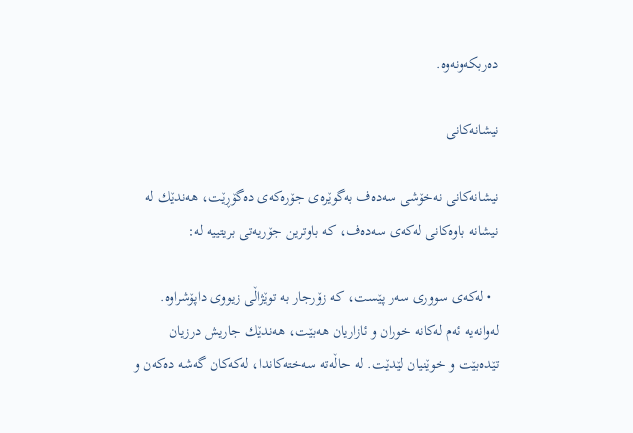دەربكەونەوە.

نیشانەكانی

نیشانەكانی نەخۆشی سەدەف بەگوێرەی جۆرەكەی دەگۆڕێت، هەندێك لە نیشانە باوەكانی لەكەی سەدەف، كە باوترین جۆریەتی بریتییە لە:

  • لەكەی سووری سەر پێست، كە زۆرجار بە توێژاڵی زیووی داپۆشراوە. لەوانەیە ئەم لەكانە خوران و ئازاریان هەبێت، هەندێك جاریش درزیان تێدەبێت و خوێنیان لێدێت. لە حاڵەتە سەختەكاندا، لەكەكان گەشە دەكەن و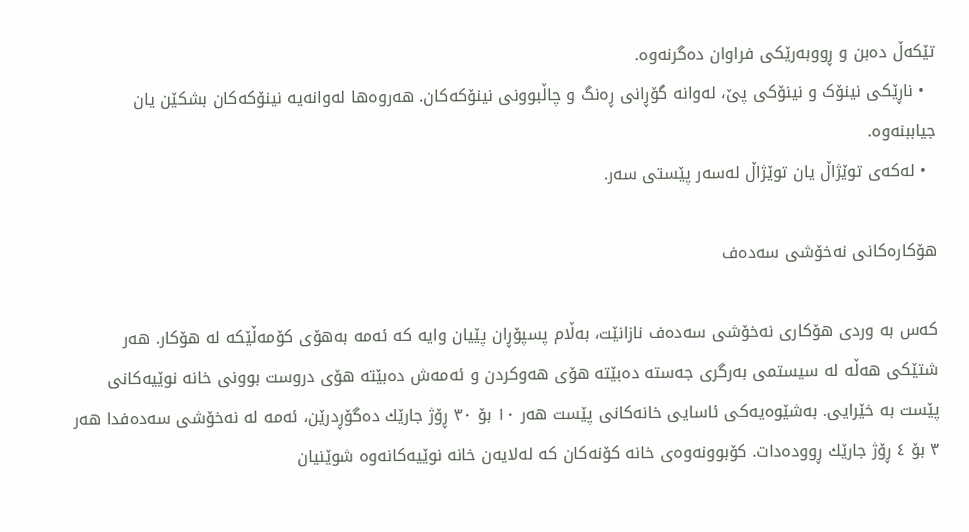تێكەڵ دەبن و ڕووبەرێكی فراوان دەگرنەوە.
  • ناڕێكی نینۆک و نینۆکی پێ، لەوانە گۆڕانی ڕەنگ و چاڵبوونی نینۆکەکان. هەروەها لەوانەیە نینۆکەکان بشکێن یان جیاببنەوە.
  • لەكەی توێژاڵ یان توێژاڵ لەسەر پێستی سەر.

هۆكارەكانی نەخۆشی سەدەف

كەس بە وردی هۆكاری نەخۆشی سەدەف نازانێت، بەڵام پسپۆڕان پێیان وایە كە ئەمە بەهۆی كۆمەڵێكە لە هۆكار. هەر شتێكی هەڵە لە سیستمی بەرگری جەستە دەبێتە هۆی هەوکردن و ئەمەش دەبێتە هۆی دروست بوونی خانە نوێیەكانی پێست بە خێرایی. بەشێوەیەكی ئاسایی خانەكانی پێست هەر ١٠ بۆ ٣٠ ڕۆژ جارێك دەگۆڕدرێن، ئەمە لە نەخۆشی سەدەفدا هەر ٣ بۆ ٤ ڕۆژ جارێك ڕوودەدات. كۆبوونەوەی خانە كۆنەكان كە لەلایەن خانە نوێیەكانەوە شوێنیان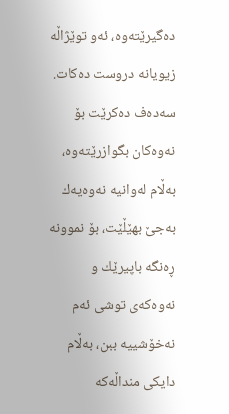دەگیرێتەوە، ئەو توێژاڵە زیویانە دروست دەكات. سەدەف دەكرێت بۆ نەوەكان بگوازرێتەوە، بەڵام لەوانیە نەوەیەك بەجێ بهێڵێت، بۆ نموونە ڕەنگە باپیرێك و نەوەكەی توشی ئەم نەخۆشییە ببن، بەڵام دایكی منداڵەكە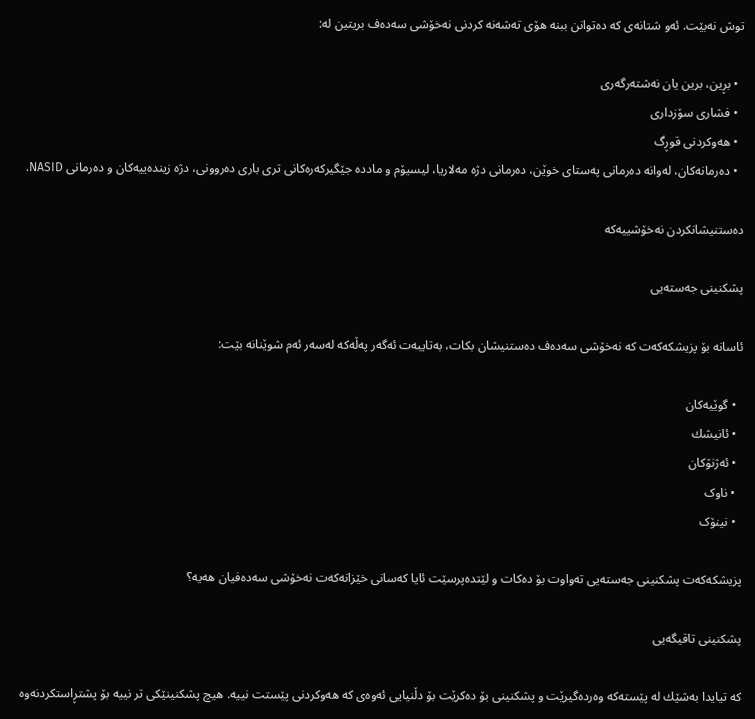توش نەبێت. ئەو شتانەی كە دەتوانن ببنە هۆی تەشەنە كردنی نەخۆشی سەدەف بریتین لە:

  • بڕین، برین یان نەشتەرگەری
  • فشاری سۆزداری
  • هەوكردنی قوڕگ
  • دەرمانەكان، لەوانە دەرمانی پەستای خوێن، دەرمانی دژە مەلاریا، لیسیۆم و ماددە جێگیركەرەكانی تری باری دەروونی، دژە زیندەییەكان و دەرمانی NASID.

دەستنیشانکردن نەخۆشییەكە

پشکنینی جەستەیی

ئاسانە بۆ پزیشکەکەت کە نەخۆشی سەدەف دەستنیشان بکات، بەتایبەت ئەگەر پەڵەكە لەسەر ئەم شوێنانە بێت:

  • گوێیەکان
  • ئانیشك
  • ئەژنۆکان
  • ناوک
  • نینۆک

پزیشکەکەت پشکنینی جەستەیی تەواوت بۆ دەکات و لێتدەپرسێت ئایا کەسانی خێزانەکەت نەخۆشی سەدەفیان هەیە؟

پشكنینی تاقیگەیی

كە تیایدا بەشێك لە پێستەكە وەردەگیرێت و پشكنینی بۆ دەكرێت بۆ دڵنیایی ئەوەی كە هەوكردنی پێستت نییە. هیچ پشكنینێكی تر نییە بۆ پشتڕاستكردنەوە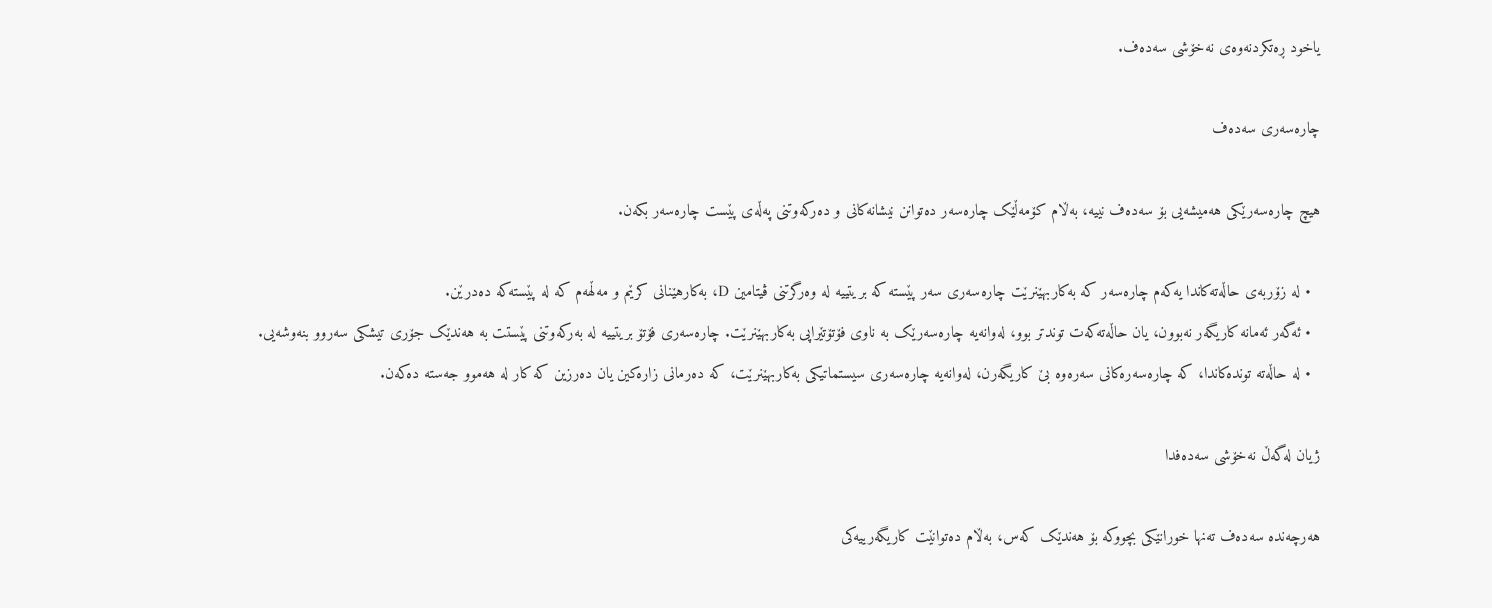یاخود ڕەتكردنەوەی نەخۆشی سەدەف.

چارەسەری سەدەف

هیچ چارەسەرێکی هەمیشەیی بۆ سەدەف نییە، بەڵام کۆمەڵێک چارەسەر دەتوانن نیشانەکانی و دەرکەوتنی پەڵەی پێست چارەسەر بکەن.

  • لە زۆربەی حاڵەتەکاندا یەكەم چارەسەر كە بەكاربهێنرێت چارەسەری سەر پێستە كە بریتییە لە وەرگرتنی ڤیتامین D، بەكارهێنانی كرێم و مەڵهەم كە لە پێستەكە دەدرێن.
  • ئەگەر ئەمانە کاریگەر نەبوون، یان حاڵەتەکەت توندتر بوو، لەوانەیە چارەسەرێک بە ناوی فۆتۆتێراپی بەکاربهێنرێت. چارەسەری فۆتۆ بریتییە لە بەرکەوتنی پێستت بە هەندێک جۆری تیشکی سەروو بنەوشەیی.
  • لە حاڵەتە توندەکاندا، کە چارەسەرەکانی سەرەوە بێ کاریگەرن، لەوانەیە چارەسەری سیستماتیکی بەکاربهێنرێت، كە دەرمانی زارەکین یان دەرزین کە كار لە هەموو جەستە دەكەن.

ژیان لەگەڵ نەخۆشی سەدەفدا

هەرچەندە سەدەف تەنها خورانێکی بچووکە بۆ هەندێک کەس، بەڵام دەتوانێت کاریگەرییەکی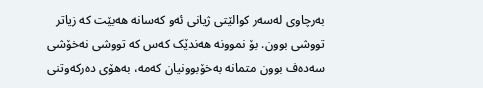بەرچاوی لەسەر کوالێتی ژیانی ئەو كەسانە هەبێت کە زیاتر تووشی بوون. بۆ نموونە هەندێک کەس کە تووشی نەخۆشی سەدەف بوون متمانە بەخۆبوونیان كەمە، بەهۆی دەركەوتنی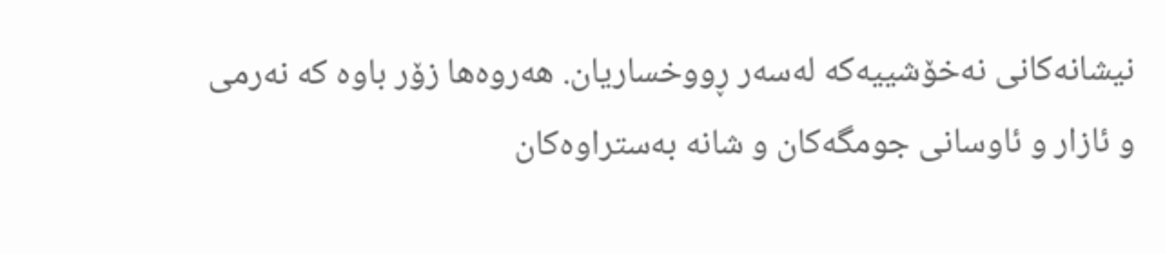نیشانەكانی نەخۆشییەكە لەسەر ڕووخساریان. هەروەها زۆر باوە کە نەرمی و ئازار و ئاوسانی جومگەکان و شانە بەستراوەکان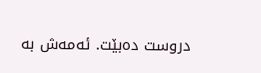دروست دەبێت. ئەمەش بە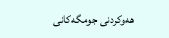هەوکردنی جومگەکانی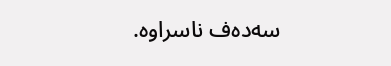سەدەف ناسراوە.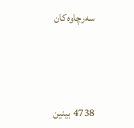سەرچاوەکان



4738 بینین